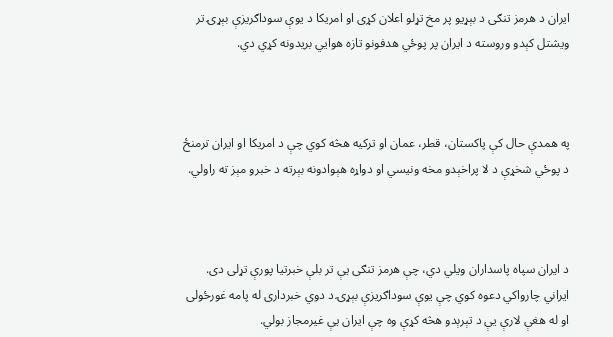ایران د هرمز تنګی د بېړیو پر مخ تړلو اعلان کړی او امریکا د یوې سوداګریزې بېړۍ تر ویشتل کېدو وروسته د ایران پر پوځي هدفونو تازه هوايي بریدونه کړي دي.



په همدې حال کې پاکستان، قطر، عمان او ترکیه هڅه کوي چې د امریکا او ایران ترمنځ د پوځي شخړې د لا پراخېدو مخه ونیسي او دواړه هېوادونه بېرته د خبرو مېز ته راولي.



د ایران سپاه پاسداران ویلي دي، چې هرمز تنګی یې تر بلې خبرتیا پورې تړلی دی. ایراني چارواکي دعوه کوي چې یوې سوداګریزې بېړۍ د دوي خبرداری له پامه غورځولی او له هغې لارې یې د تېرېدو هڅه کړې وه چې ایران یې غیرمجاز بولي.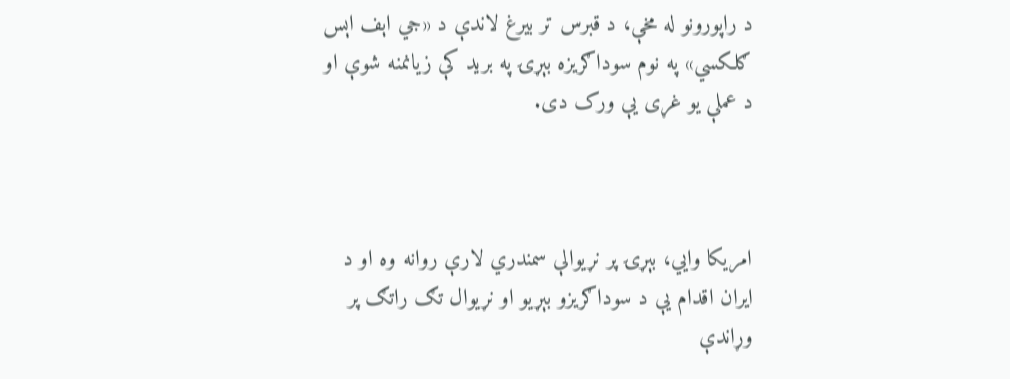د راپورونو له مخې، د قبرس تر بیرغ لاندې د «جي اېف اېس ګلکسي» په نوم سوداګریزه بېړۍ په برید کې زیانمنه شوې او د عملې یو غړی یې ورک دی.



امریکا وایي، بېړۍ پر نړیوالې سمندري لارې روانه وه او د ایران اقدام یې د سوداګریزو بېړیو او نړیوال تګ راتګ پر وړاندې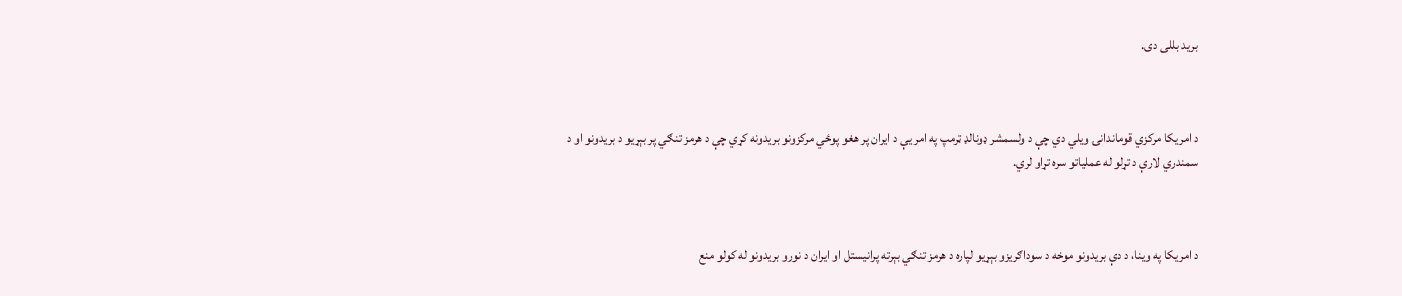برید بللی دی.



د امریکا مرکزي قوماندانۍ ویلي دي چې د ولسمشر ډونالډ ټرمپ په امر یې د ایران پر هغو پوځي مرکزونو بریدونه کړي چې د هرمز تنګي پر بېړیو د بریدونو او د سمندري لارې د تړلو له عملیاتو سره تړاو لري.



د امریکا په وینا، د دې بریدونو موخه د سوداګریزو بېړیو لپاره د هرمز تنګي بېرته پرانیستل او ایران د نورو بریدونو له کولو منع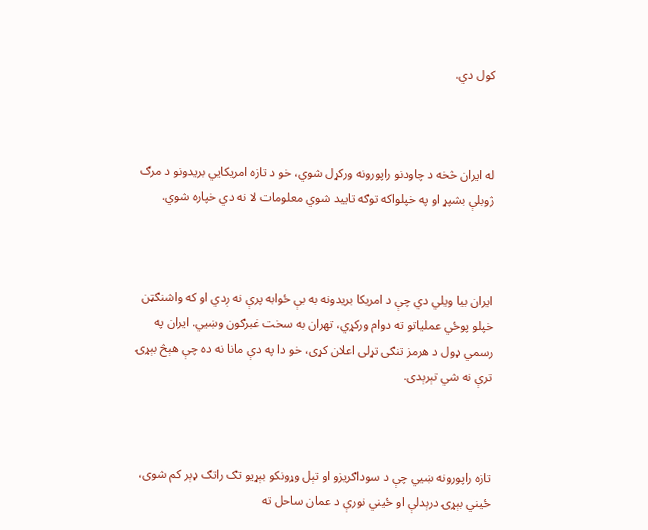کول دي.



له ایران څخه د چاودنو راپورونه ورکړل شوي، خو د تازه امریکايي بریدونو د مرګ ژوبلې بشپړ او په خپلواکه توګه تایید شوي معلومات لا نه دي خپاره شوي.



ایران بیا ویلي دي چې د امریکا بریدونه به بې ځوابه پرې نه ږدي او که واشنګټن خپلو پوځي عملیاتو ته دوام ورکړي، تهران به سخت غبرګون وښيي. ایران په رسمي ډول د هرمز تنګی تړلی اعلان کړی، خو دا په دې مانا نه ده چې هېڅ بېړۍ ترې نه شي تېرېدی.



تازه راپورونه ښيي چې د سوداګریزو او تېل وړونکو بېړیو تګ راتګ ډېر کم شوی، ځیني بېړۍ درېدلې او ځیني نورې د عمان ساحل ته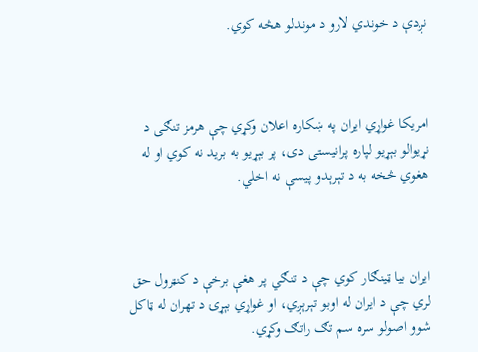نږدې د خوندي لارو د موندلو هڅه کوي.



امریکا غواړي ایران په ښکاره اعلان وکړي چې هرمز تنګی د نړیوالو بېړیو لپاره پرانیستی دی، پر بېړیو به برید نه کوي او له هغوي څخه به د تېرېدو پیسې نه اخلي.



ایران بیا ټینګار کوي چې د تنګي پر هغې برخې د کنټرول حق لري چې د ایران له اوبو تېرېږي، او غواړي بېړۍ د تهران له ټاکل شوو اصولو سره سم تګ راتګ وکړي.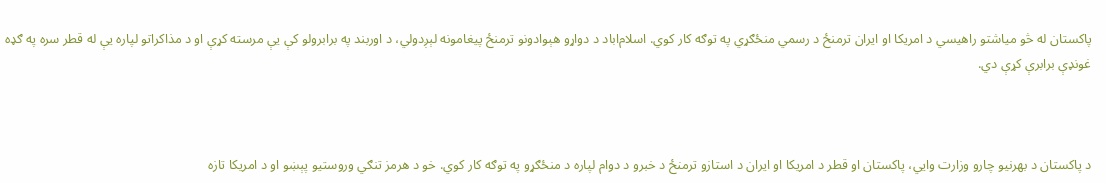پاکستان له څو میاشتو راهیسي د امریکا او ایران ترمنځ د رسمي منځګړي په توګه کار کوي. اسلام‌اباد د دواړو هېوادونو ترمنځ پیغامونه لېږدولي، د اوربند په برابرولو کې یې مرسته کړې او د مذاکراتو لپاره یې له قطر سره په ګډه غونډې برابرې کړې دي.



د پاکستان د بهرنیو چارو وزارت وایي، پاکستان او قطر د امریکا او ایران د استازو ترمنځ د خبرو د دوام لپاره د منځګړو په توګه کار کوي. خو د هرمز تنګي وروستیو پېښو او د امریکا تازه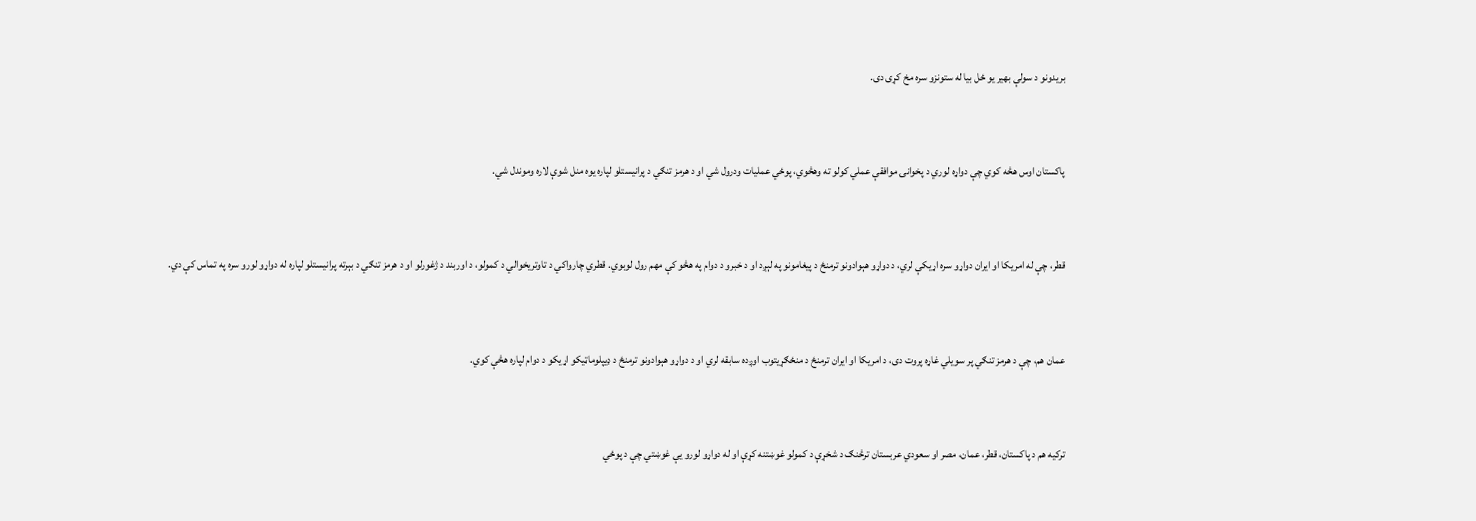بریدونو د سولې بهیر یو ځل بیا له ستونزو سره مخ کړی دی.



پاکستان اوس هڅه کوي چې دواړه لوري د پخوانۍ موافقې عملي کولو ته وهڅوي، پوځي عملیات ودرول شي او د هرمز تنګي د پرانیستلو لپاره یوه منل شوې لاره وموندل شي.



قطر، چې له امریکا او ایران دواړو سره اړیکې لري، د دواړو هېوادونو ترمنځ د پیغامونو په لېږد او د خبرو د دوام په هڅو کې مهم رول لوبوي. قطري چارواکي د تاوتریخوالي د کمولو، د اوربند د ژغورلو او د هرمز تنګي د بېرته پرانیستلو لپاره له دواړو لورو سره په تماس کې دي.



عمان هم، چې د هرمز تنګي پر سویلي غاړه پروت دی، د امریکا او ایران ترمنځ د منځګړیتوب اوږده سابقه لري او د دواړو هېوادونو ترمنځ د ډیپلوماټیکو اړیکو د دوام لپاره هڅې کوي.



ترکیه هم د پاکستان، قطر، عمان، مصر او سعودي عربستان ترڅنګ د شخړې د کمولو غوښتنه کړې او له دواړو لورو یې غوښتي چې د پوځي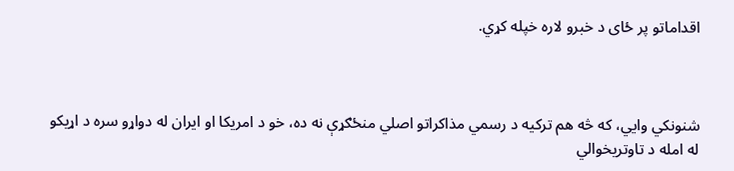اقداماتو پر ځای د خبرو لاره خپله کړي.



شنونکي وایي، که څه هم ترکیه د رسمي مذاکراتو اصلي منځګړې نه ده، خو د امریکا او ایران له دواړو سره د اړیکو له امله د تاوتریخوالي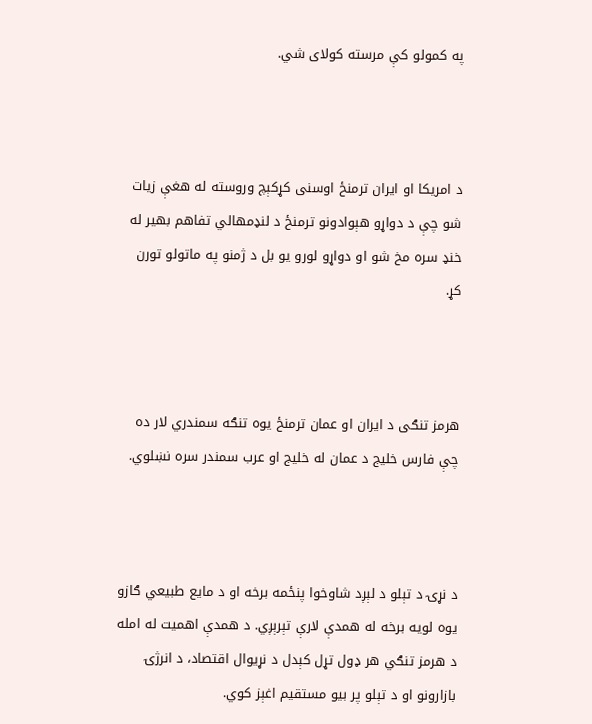په کمولو کې مرسته کولای شي.



د امریکا او ایران ترمنځ اوسنی کړکېچ وروسته له هغې زیات شو چې د دواړو هېوادونو ترمنځ د لنډمهالي تفاهم بهیر له خنډ سره مخ شو او دواړو لورو یو بل د ژمنو په ماتولو تورن کړ.



هرمز تنګی د ایران او عمان ترمنځ یوه تنګه سمندري لار ده چې فارس خلیج د عمان له خلیج او عرب سمندر سره نښلوي.



د نړۍ د تېلو د لېږد شاوخوا پنځمه برخه او د مایع طبیعي ګازو یوه لویه برخه له همدې لارې تېرېږي. د همدې اهمیت له امله د هرمز تنګي هر ډول تړل کېدل د نړیوال اقتصاد، د انرژۍ بازارونو او د تېلو پر بیو مستقیم اغېز کوي.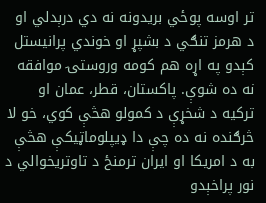تر اوسه پوځي بریدونه نه دي درېدلي او د هرمز تنګي د بشپړ او خوندي پرانیستل کېدو په اړه هم کومه وروستۍ موافقه نه ده شوې. پاکستان، قطر، عمان او ترکیه د شخړې د کمولو هڅې کوي، خو لا څرګنده نه ده چې دا ډیپلوماټیکې هڅې به د امریکا او ایران ترمنځ د تاوتریخوالي د نور پراخېدو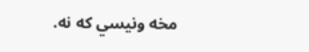مخه ونیسي که نه.